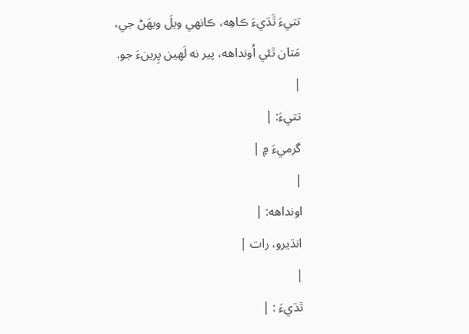تتيءَ ٿَڌيءَ ڪاهِه، ڪانهي ويلَ ويهَڻ جي،
مَتان ٿئي اُونداهه، پير نه لَهين پِرينءَ جو.
|
تتيءَ: |
گرميءَ ۾ |
|
اونداهه: |
انڌيرو، رات |
|
ٿڌيءَ : |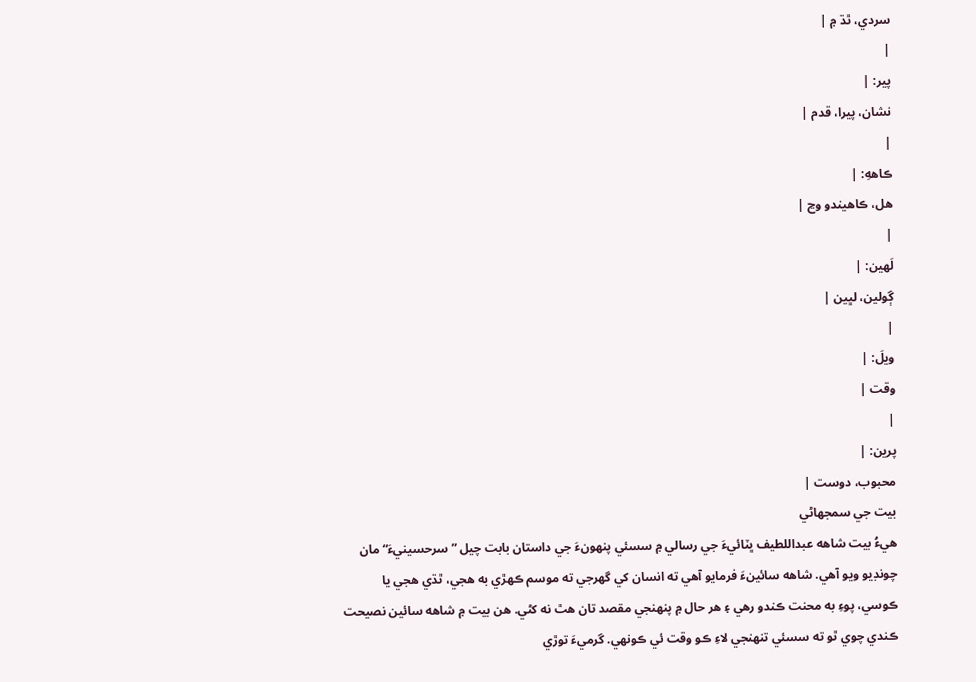سردي، ٿڌ ۾ |
|
پير: |
نشان، پيرا، قدم |
|
ڪاههِ: |
هل، ڪاهيندو وڃ |
|
لَهين: |
ڳولين، لڀين |
|
ويلَ: |
وقت |
|
پرين: |
محبوب، دوست |
بيت جي سمجهاڻي
هيءُ بيت شاهه عبداللطيف ڀٽائيءَ جي رسالي ۾ سسئي پنهونءَ جي داستان بابت چيل ”سرحسينيءَ“ مان چونڊيو ويو آهي. شاهه سائينءَ فرمايو آهي ته انسان کي گهرجي ته موسم ڪهڙي به هجي، ٿڌي هجي يا ڪوسي، پوءِ به محنت ڪندو رهي ۽ هر حال ۾ پنهنجي مقصد تان هٿ نه کڻي. هن بيت ۾ شاهه سائين نصيحت ڪندي چوي ٿو ته سسئي تنهنجي لاءِ ڪو وقت ئي ڪونهي. گرميءَ توڙي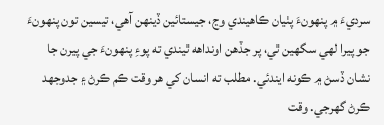سرديءَ ۾ پنهونءَ پٺيان ڪاهيندي وڃ، جيستائين ڏينهن آهي، تيسين تون پنهونءَ جو پيرا لهي سگهين ٿي، پر جڏهن اونداهه ٿيندي ته پوءِ پنهونءَ جي پيرن جا نشان ڏسڻ ۾ ڪونه ايندئي. مطلب ته انسان کي هر وقت ڪم ڪرڻ ۽ جدوجهد ڪرڻ گهرجي. وقت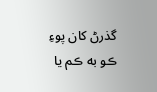گذرڻ کان پوءِ ڪو به ڪم يا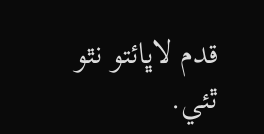قدم لاڀائتو نٿو ٿئي.